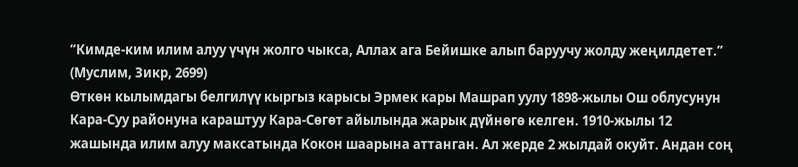“Кимде-ким илим алуу үчүн жолго чыкса, Аллах ага Бейишке алып баруучу жолду жеңилдетет.” (Муслим, Зикр, 2699)
Өткөн кылымдагы белгилүү кыргыз карысы Эрмек кары Машрап уулу 1898-жылы Ош облусунун Кара-Суу районуна караштуу Кара-Сөгөт айылында жарык дүйнөгө келген. 1910-жылы 12 жашында илим алуу максатында Кокон шаарына аттанган. Ал жерде 2 жылдай окуйт. Андан соң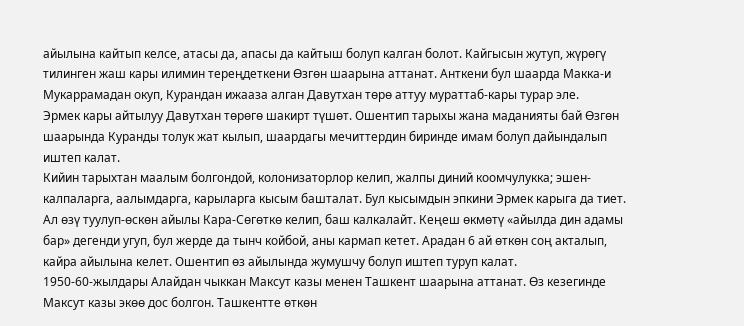айылына кайтып келсе, атасы да, апасы да кайтыш болуп калган болот. Кайгысын жутуп, жүрөгү тилинген жаш кары илимин тереңдеткени Өзгөн шаарына аттанат. Анткени бул шаарда Макка-и Мукаррамадан окуп, Курандан ижааза алган Давутхан төрө аттуу мураттаб-кары турар эле.
Эрмек кары айтылуу Давутхан төрөгө шакирт түшөт. Ошентип тарыхы жана маданияты бай Өзгөн шаарында Куранды толук жат кылып, шаардагы мечиттердин биринде имам болуп дайындалып иштеп калат.
Кийин тарыхтан маалым болгондой, колонизаторлор келип, жалпы диний коомчулукка; эшен-калпаларга, аалымдарга, карыларга кысым башталат. Бул кысымдын эпкини Эрмек карыга да тиет. Ал өзү туулуп-өскөн айылы Кара-Сөгөткө келип, баш калкалайт. Кеңеш өкмөтү «айылда дин адамы бар» дегенди угуп, бул жерде да тынч койбой, аны кармап кетет. Арадан 6 ай өткөн соң акталып, кайра айылына келет. Ошентип өз айылында жумушчу болуп иштеп туруп калат.
1950-60-жылдары Алайдан чыккан Максут казы менен Ташкент шаарына аттанат. Өз кезегинде Максут казы экөө дос болгон. Ташкентте өткөн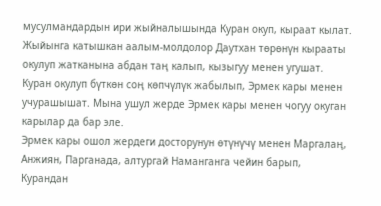мусулмандардын ири жыйналышында Куран окуп, кыраат кылат. Жыйынга катышкан аалым-молдолор Даутхан төрөнүн кырааты окулуп жатканына абдан таң калып, кызыгуу менен угушат. Куран окулуп бүткөн соң көпчүлүк жабылып, Эрмек кары менен учурашышат. Мына ушул жерде Эрмек кары менен чогуу окуган карылар да бар эле.
Эрмек кары ошол жердеги досторунун өтүнүчү менен Маргалаң, Анжиян, Парганада, алтургай Наманганга чейин барып, Курандан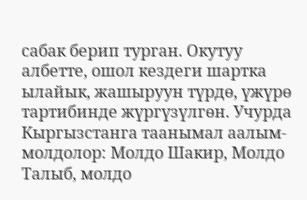сабак берип турган. Окутуу албетте, ошол кездеги шартка ылайык, жашыруун түрдө, үжүрө тартибинде жүргүзүлгөн. Учурда Кыргызстанга таанымал аалым-молдолор: Молдо Шакир, Молдо Талыб, молдо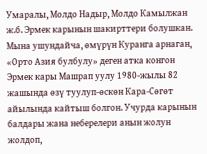Умаралы, Молдо Надыр, Молдо Камылжан ж.б. Эрмек карынын шакирттери болушкан.
Мына ушундайча, өмүрүн Куранга арнаган, «Орто Азия булбулу» деген атка конгон Эрмек кары Машрап уулу 1980-жылы 82 жашында өзү туулуп-өскөн Кара-Сөгөт айылында кайтыш болгон. Учурда карынын балдары жана неберелери анын жолун жолдоп,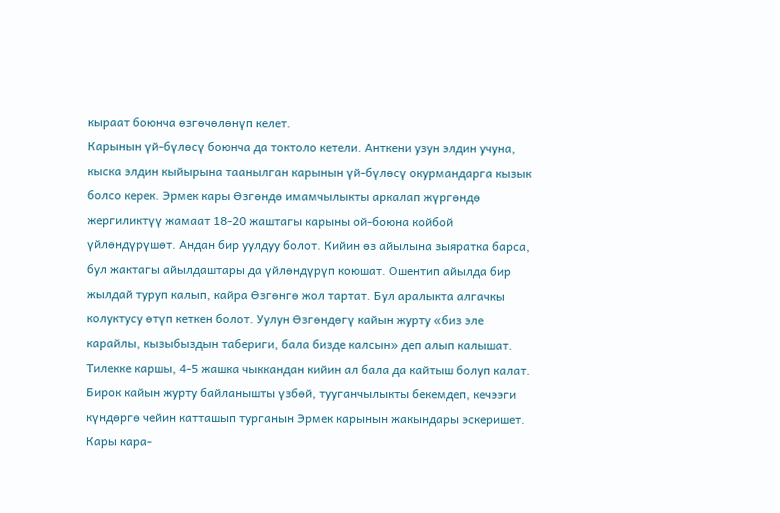кыраат боюнча өзгөчөлөнүп келет.
Карынын үй-бүлөсү боюнча да токтоло кетели. Анткени узун элдин учуна, кыска элдин кыйырына таанылган карынын үй-бүлөсү окурмандарга кызык болсо керек. Эрмек кары Өзгөндө имамчылыкты аркалап жүргөндө жергиликтүү жамаат 18-20 жаштагы карыны ой-боюна койбой үйлөндүрүшөт. Андан бир уулдуу болот. Кийин өз айылына зыяратка барса, бул жактагы айылдаштары да үйлөндүрүп коюшат. Ошентип айылда бир жылдай туруп калып, кайра Өзгөнгө жол тартат. Бул аралыкта алгачкы колуктусу өтүп кеткен болот. Уулун Өзгөндөгү кайын журту «биз эле карайлы, кызыбыздын табериги, бала бизде калсын» деп алып калышат. Тилекке каршы, 4-5 жашка чыккандан кийин ал бала да кайтыш болуп калат. Бирок кайын журту байланышты үзбөй, тууганчылыкты бекемдеп, кечээги күндөргө чейин катташып турганын Эрмек карынын жакындары эскеришет.
Кары кара-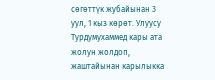сөгөттүк жубайынан 3 уул, 1 кыз көрөт. Улуусу Турдумухаммед кары ата жолун жолдоп, жаштайынан карылыкка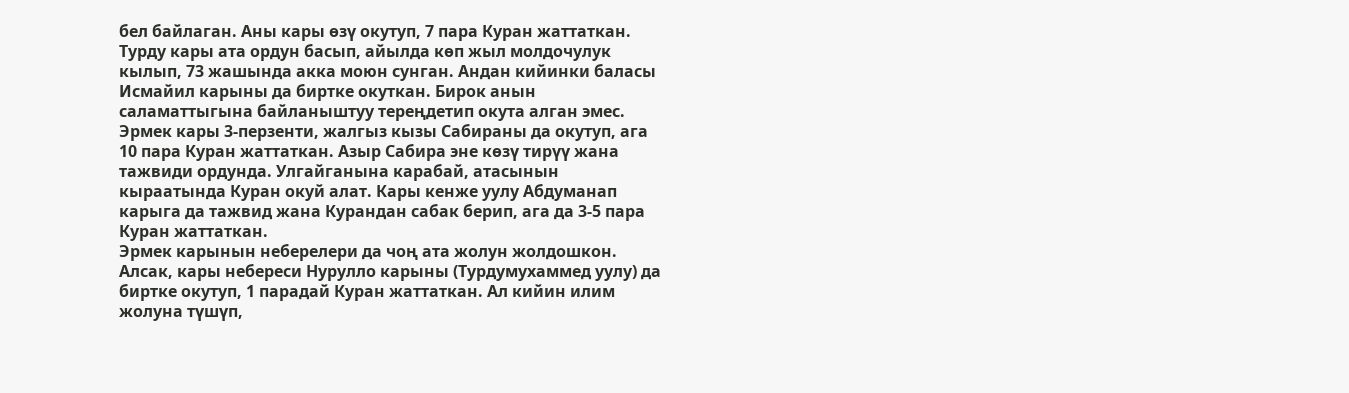бел байлаган. Аны кары өзү окутуп, 7 пара Куран жаттаткан. Турду кары ата ордун басып, айылда көп жыл молдочулук кылып, 73 жашында акка моюн сунган. Андан кийинки баласы Исмайил карыны да биртке окуткан. Бирок анын саламаттыгына байланыштуу тереңдетип окута алган эмес. Эрмек кары 3-перзенти, жалгыз кызы Сабираны да окутуп, ага 10 пара Куран жаттаткан. Азыр Сабира эне көзү тирүү жана тажвиди ордунда. Улгайганына карабай, атасынын кыраатында Куран окуй алат. Кары кенже уулу Абдуманап карыга да тажвид жана Курандан сабак берип, ага да 3-5 пара Куран жаттаткан.
Эрмек карынын неберелери да чоң ата жолун жолдошкон. Алсак, кары небереси Нурулло карыны (Турдумухаммед уулу) да биртке окутуп, 1 парадай Куран жаттаткан. Ал кийин илим жолуна түшүп,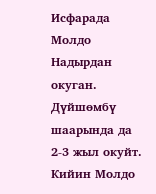Исфарада Молдо Надырдан окуган. Дүйшөмбү шаарында да 2-3 жыл окуйт. Кийин Молдо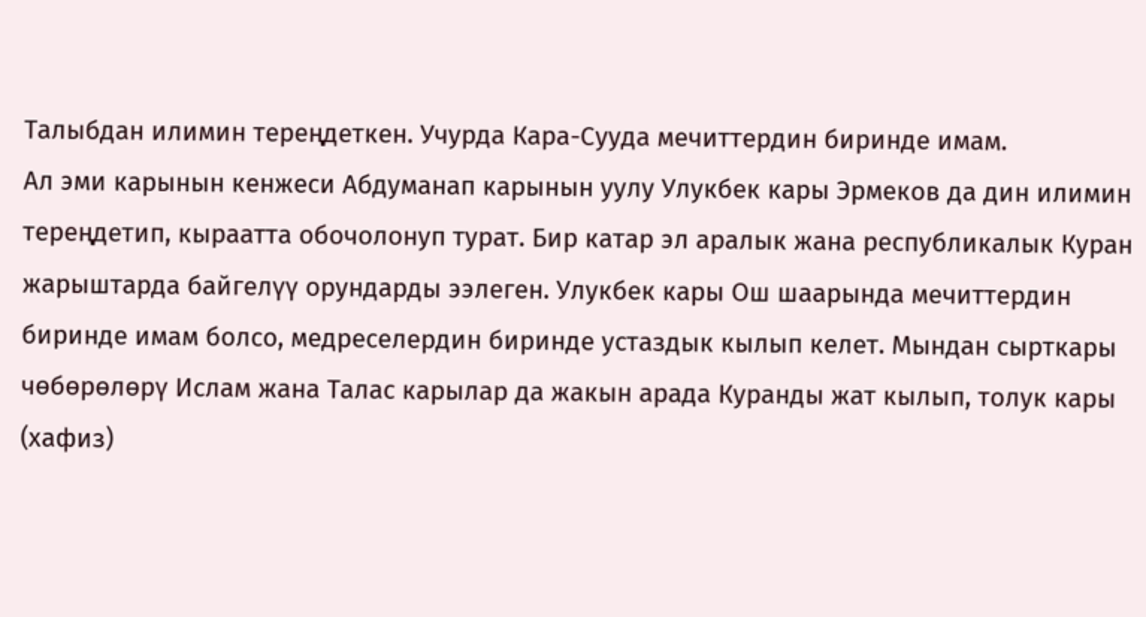Талыбдан илимин тереңдеткен. Учурда Кара-Сууда мечиттердин биринде имам.
Ал эми карынын кенжеси Абдуманап карынын уулу Улукбек кары Эрмеков да дин илимин тереңдетип, кыраатта обочолонуп турат. Бир катар эл аралык жана республикалык Куран жарыштарда байгелүү орундарды ээлеген. Улукбек кары Ош шаарында мечиттердин биринде имам болсо, медреселердин биринде устаздык кылып келет. Мындан сырткары чөбөрөлөрү Ислам жана Талас карылар да жакын арада Куранды жат кылып, толук кары (хафиз)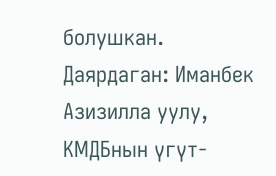болушкан.
Даярдаган: Иманбек Азизилла уулу, КМДБнын үгүт-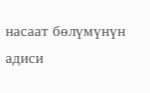насаат бөлүмүнүн адиси